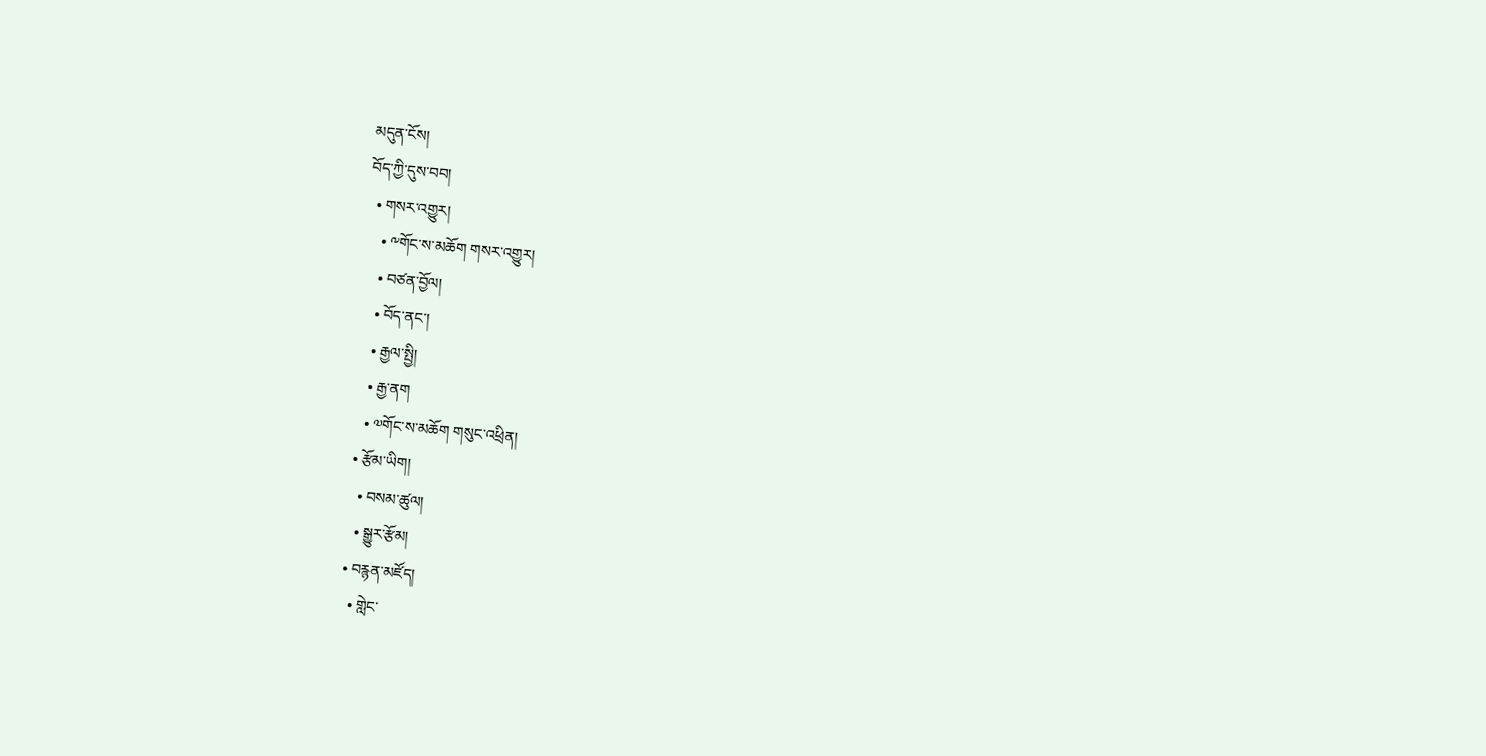མདུན་ངོས།
བོད་ཀྱི་དུས་བབ།
  • གསར་འགྱུར།
    • ༸གོང་ས་མཆོག གསར་འགྱུར།
    • བཙན་བྱོལ།
    • བོད་ནང་།
    • རྒྱལ་སྤྱི།
    • རྒྱ་ནག
    • ༧གོང་ས་མཆོག གསུང་འཕྲིན།
  • རྩོམ་ཡིག།
    • བསམ་ཚུལ།
    • སྒྱུར་རྩོམ།
  • བརྙན་མཛོད།
    • གླེང་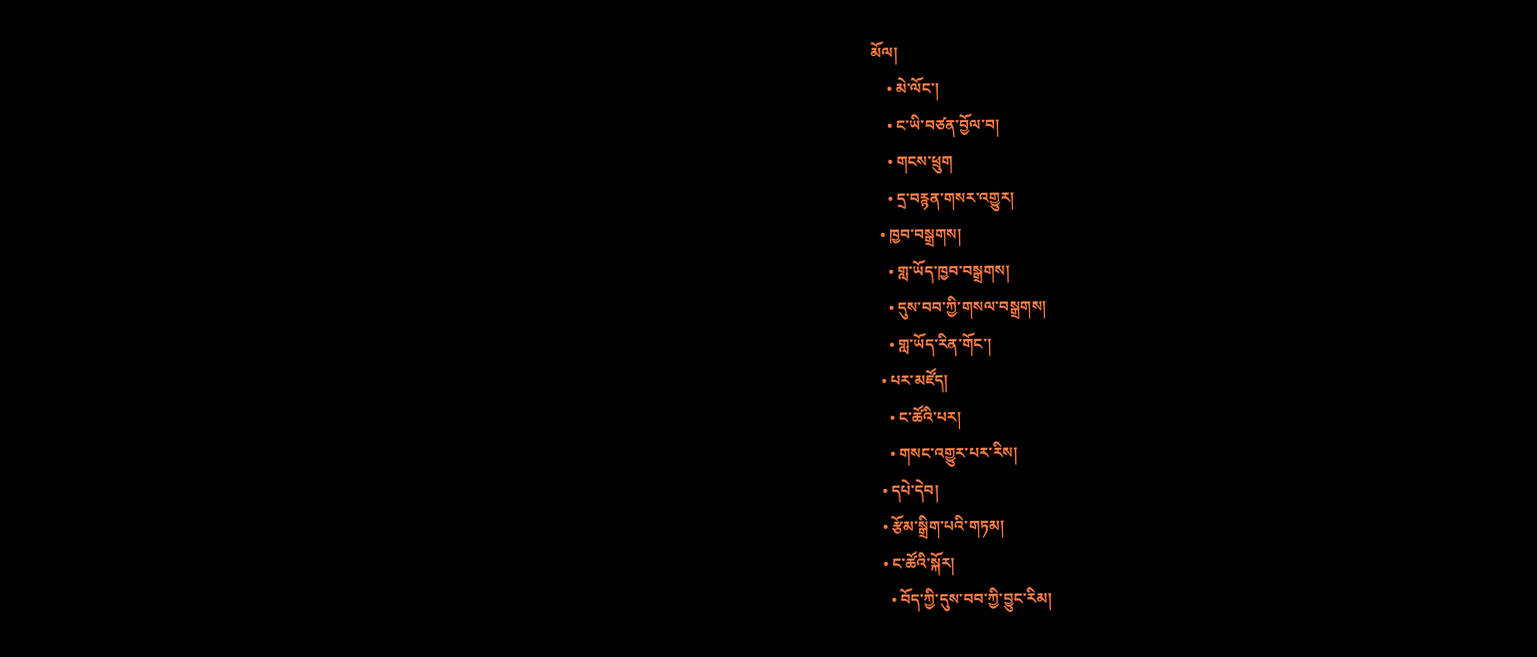མོལ།
    • མེ་ལོང་།
    • ང་ཡི་བཙན་བྱོལ་བ།
    • གངས་ཕྲུག
    • དྲ་བརྙན་གསར་འགྱུར།
  • ཁྱབ་བསྒྲགས།
    • གླ་ཡོད་ཁྱབ་བསྒྲགས།
    • དུས་བབ་ཀྱི་གསལ་བསྒྲགས།
    • གླ་ཡོད་རིན་གོང་།
  • པར་མཛོད།
    • ང་ཚོའི་པར།
    • གསང་འགྱུར་པར་རིས།
  • དཔེ་དེབ།
  • རྩོམ་སྒྲིག་པའི་གཏམ།
  • ང་ཚོའི་སྐོར།
    • བོད་ཀྱི་དུས་བབ་ཀྱི་བྱུང་རིམ།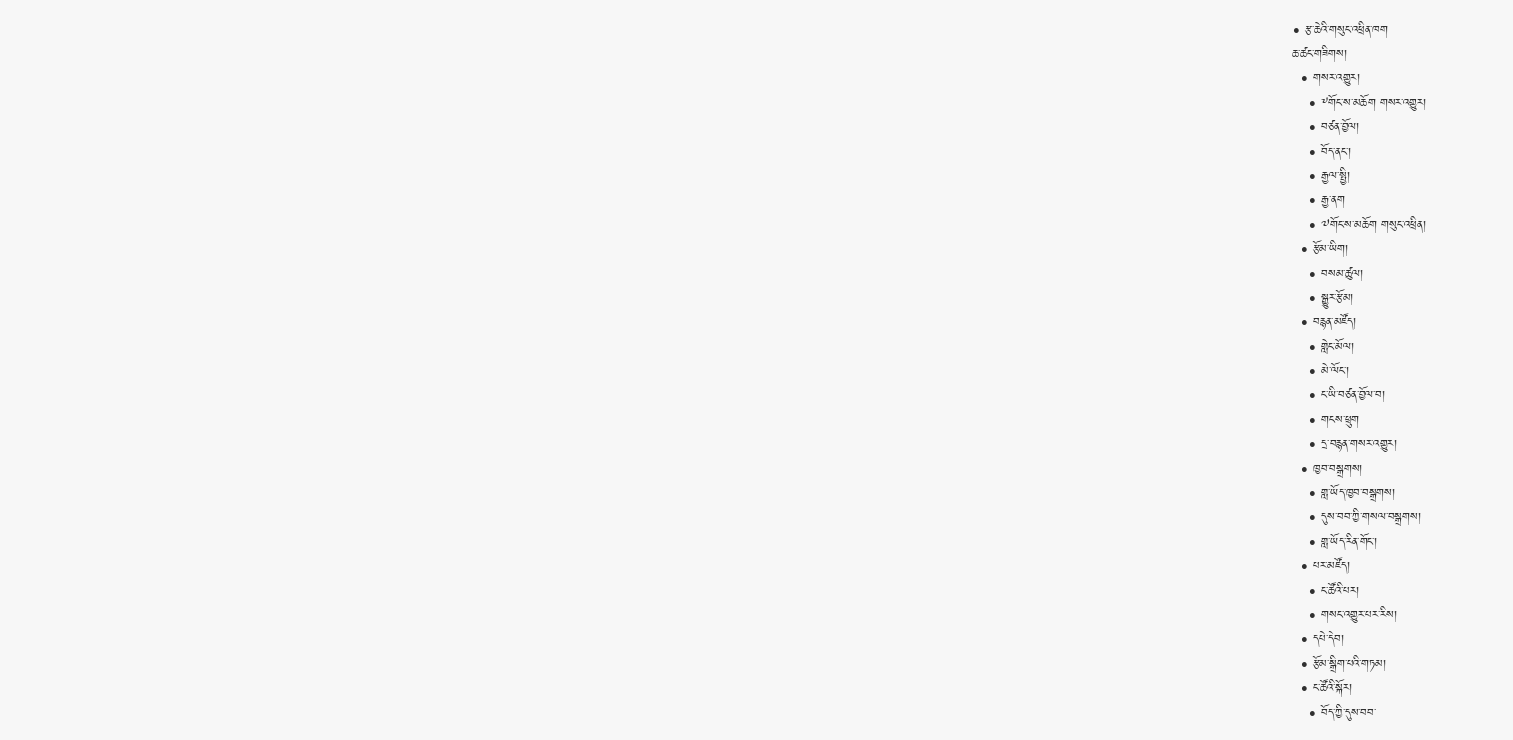• རྩ་ཆེའི་གསུང་འཕྲིན་ཁག
ཆ་ཚང་གཟིགས།
  • གསར་འགྱུར།
    • ༸གོང་ས་མཆོག གསར་འགྱུར།
    • བཙན་བྱོལ།
    • བོད་ནང་།
    • རྒྱལ་སྤྱི།
    • རྒྱ་ནག
    • ༧གོང་ས་མཆོག གསུང་འཕྲིན།
  • རྩོམ་ཡིག།
    • བསམ་ཚུལ།
    • སྒྱུར་རྩོམ།
  • བརྙན་མཛོད།
    • གླེང་མོལ།
    • མེ་ལོང་།
    • ང་ཡི་བཙན་བྱོལ་བ།
    • གངས་ཕྲུག
    • དྲ་བརྙན་གསར་འགྱུར།
  • ཁྱབ་བསྒྲགས།
    • གླ་ཡོད་ཁྱབ་བསྒྲགས།
    • དུས་བབ་ཀྱི་གསལ་བསྒྲགས།
    • གླ་ཡོད་རིན་གོང་།
  • པར་མཛོད།
    • ང་ཚོའི་པར།
    • གསང་འགྱུར་པར་རིས།
  • དཔེ་དེབ།
  • རྩོམ་སྒྲིག་པའི་གཏམ།
  • ང་ཚོའི་སྐོར།
    • བོད་ཀྱི་དུས་བབ་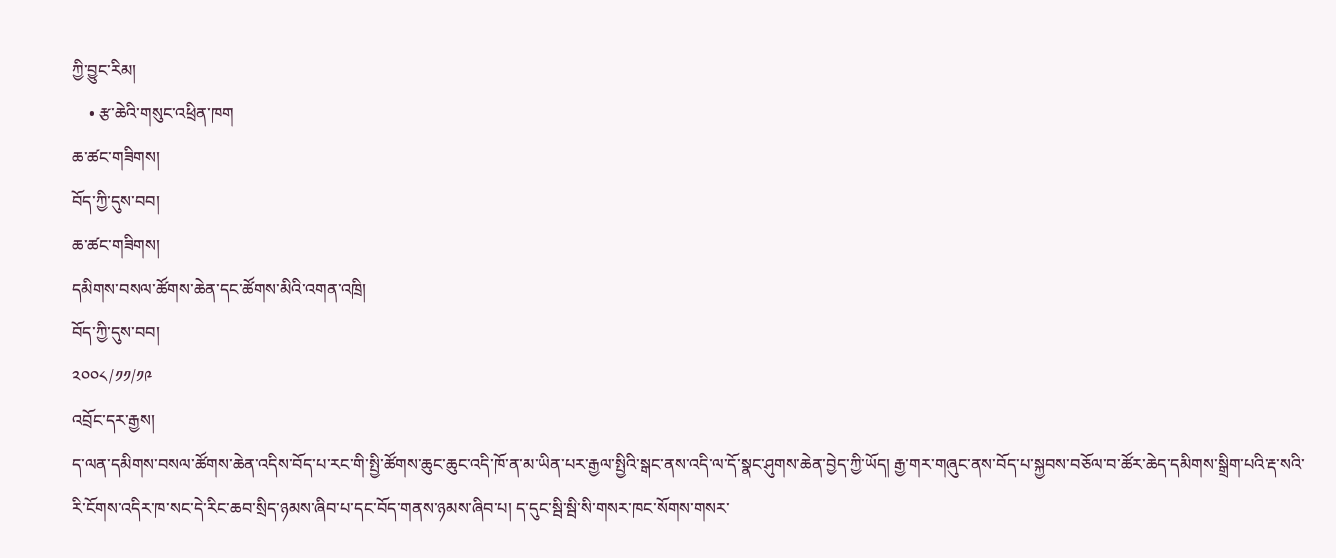ཀྱི་བྱུང་རིམ།
    • རྩ་ཆེའི་གསུང་འཕྲིན་ཁག
ཆ་ཚང་གཟིགས།
བོད་ཀྱི་དུས་བབ།
ཆ་ཚང་གཟིགས།
དམིགས་བསལ་ཚོགས་ཆེན་དང་ཚོགས་མིའི་འགན་འཁྲི།
བོད་ཀྱི་དུས་བབ།
༢༠༠༨/༡༡/༡༩
འབྲོང་དར་རྒྱས།
ད་ལན་དམིགས་བསལ་ཚོགས་ཆེན་འདིས་བོད་པ་རང་གི་སྤྱི་ཚོགས་ཆུང་ཆུང་འདི་ཁོ་ན་མ་ཡིན་པར་རྒྱལ་སྤྱིའི་སྒང་ནས་འདི་ལ་དོ་སྣང་ཤུགས་ཆེན་བྱེད་ཀྱི་ཡོད། རྒྱ་གར་གཞུང་ནས་བོད་པ་སྐྱབས་བཅོལ་བ་ཚོར་ཆེད་དམིགས་སྒྲིག་པའི་རྡ་སའི་རི་ངོགས་འདིར་ཁ་སང་དེ་རིང་ཆབ་སྲིད་ཉམས་ཞིབ་པ་དང་བོད་གནས་ཉམས་ཞིབ་པ། ད་དུང་སྦི་སྦི་སི་གསར་ཁང་སོགས་གསར་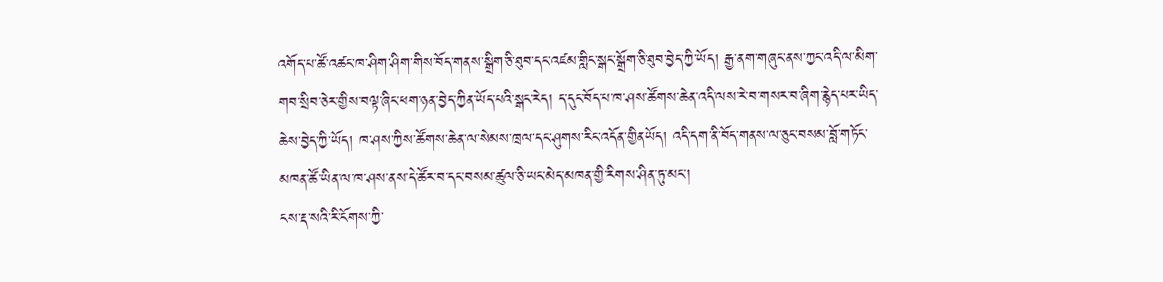འགོད་པ་ཚོ་འཚང་ཁ་ཤིག་ཤིག་གིས་བོད་གནས་སྒྲིག་ཅི་ཐུབ་དང་འཛམ་གླིང་སྒང་སྒྲོག་ཅི་ཐུབ་བྱེད་ཀྱི་ཡོད། རྒྱ་ནག་གཞུང་ནས་ཀྱང་འདི་ལ་མིག་གབ་སྲིབ་ཅེར་གྱིས་བལྟ་ཞིང་ཕག་ཉན་བྱེད་ཀྱིན་ཡོད་པའི་སྒང་རེད། ད་དུང་བོད་པ་ཁ་ཤས་ཚོགས་ཆེན་འདི་ལས་རེ་བ་གསར་བ་ཞིག་རྙེད་པར་ཡིད་ཆེས་བྱེད་ཀྱི་ཡོད། ཁ་ཤས་ཀྱིས་ཚོགས་ཆེན་ལ་སེམས་ཁྲལ་དང་ཤུགས་རིང་འདོན་གྱིནཡོད། འདི་དག་ནི་བོད་གནས་ལ་ཅུང་བསམ་བློ་གཏོང་མཁན་ཚོ་ཡིན་ལ་ཁ་ཤས་ནས་དེ་ཚོར་བ་དང་བསམ་ཚུལ་ཅི་ཡང་མེད་མཁན་གྱི་རིགས་ཤིན་ཏུ་མང་།
ངས་རྡ་སའི་རི་ངོགས་ཀྱི་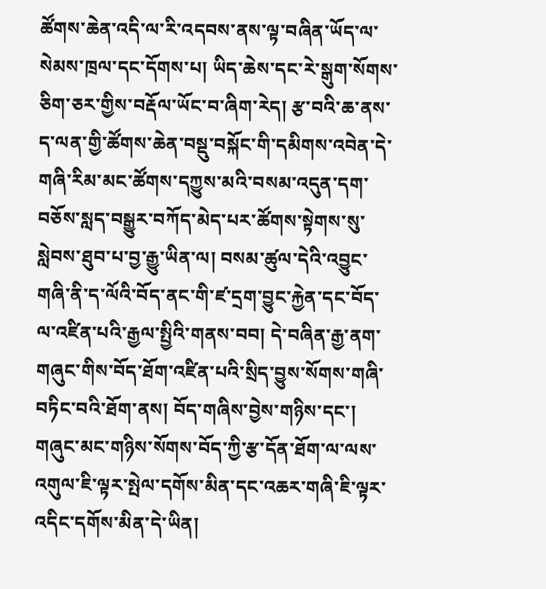ཚོགས་ཆེན་འདི་ལ་རི་འདབས་ནས་ལྟ་བཞིན་ཡོད་ལ་སེམས་ཁྲལ་དང་དོགས་པ། ཡིད་ཆེས་དང་རེ་སྒུག་སོགས་ཅིག་ཅར་གྱིས་བརྡོལ་ཡོང་བ་ཞིག་རེད། རྩ་བའི་ཆ་ནས་ད་ལན་གྱི་ཚོགས་ཆེན་བསྡུ་བསྐོང་གི་དམིགས་འབེན་དེ་གཞི་རིམ་མང་ཚོགས་དཀྱུས་མའི་བསམ་འདུན་དག་བཅོས་སླད་བསྒྱུར་བཀོད་མེད་པར་ཚོགས་སྟེགས་སུ་སླེབས་ཐུབ་པ་བྱ་རྒྱུ་ཡིན་ལ། བསམ་ཚུལ་དེའི་འབྱུང་གཞི་ནི་ད་ལོའི་བོད་ནང་གི་ཛ་དྲག་བྱུང་རྐྱེན་དང་བོད་ལ་འཛིན་པའི་རྒྱལ་སྤྱིའི་གནས་བབ། དེ་བཞིན་རྒྱ་ནག་གཞུང་གིས་བོད་ཐོག་འཛིན་པའི་སྲིད་བྱུས་སོགས་གཞི་བཏིང་བའི་ཐོག་ནས། བོད་གཞིས་བྱེས་གཉིས་དང་། གཞུང་མང་གཉིས་སོགས་བོད་ཀྱི་རྩ་དོན་ཐོག་ལ་ལས་འགུལ་ཇི་ལྟར་སྤེལ་དགོས་མིན་དང་འཆར་གཞི་ཇི་ལྟར་འདིང་དགོས་མིན་དེ་ཡིན།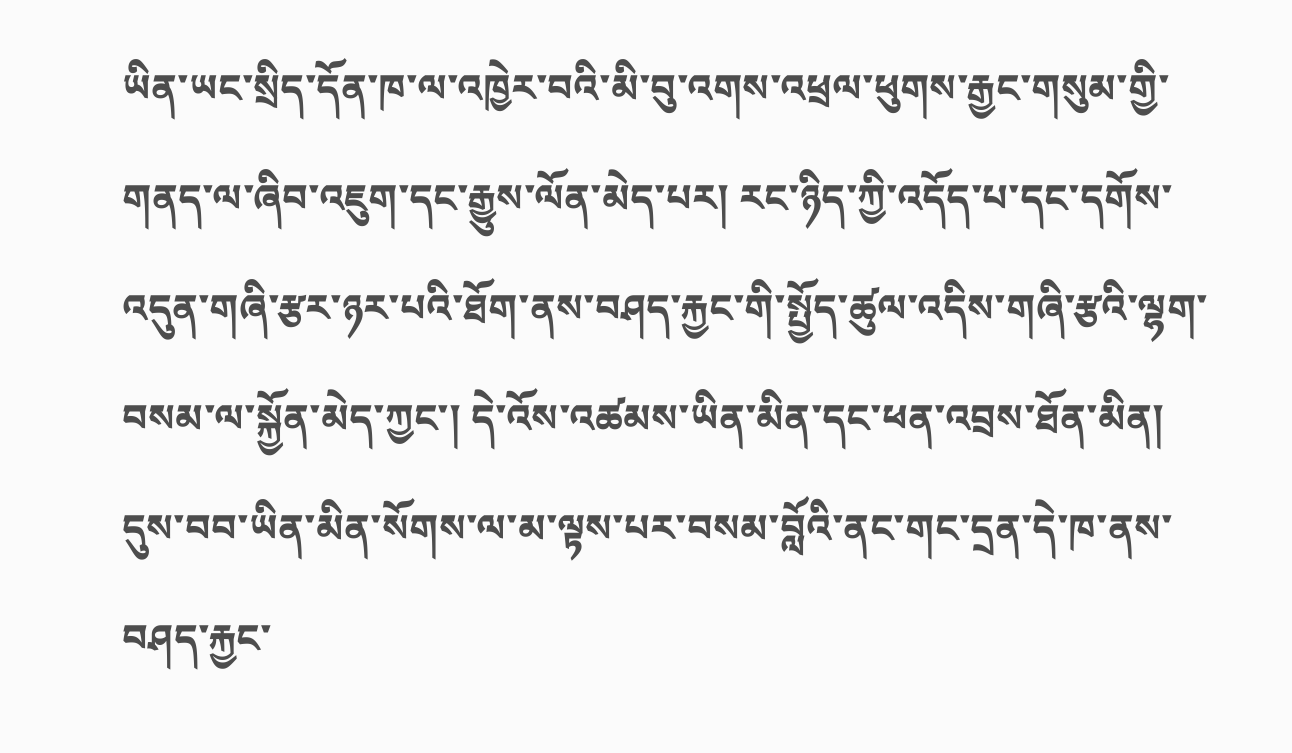ཡིན་ཡང་སྲིད་དོན་ཁ་ལ་འཁྱེར་བའི་མི་བུ་འགས་འཕྲལ་ཕུགས་རྒྱང་གསུམ་གྱི་གནད་ལ་ཞིབ་འཇུག་དང་རྒྱུས་ལོན་མེད་པར། རང་ཉིད་ཀྱི་འདོད་པ་དང་དགོས་འདུན་གཞི་རྩར་ཉར་པའི་ཐོག་ནས་བཤད་རྐྱང་གི་སྤྱོད་ཚུལ་འདིས་གཞི་རྩའི་ལྷག་བསམ་ལ་སྐྱོན་མེད་ཀྱང་། དེ་འོས་འཚམས་ཡིན་མིན་དང་ཕན་འབྲས་ཐོན་མིན། དུས་བབ་ཡིན་མིན་སོགས་ལ་མ་ལྟས་པར་བསམ་བློའི་ནང་གང་དྲན་དེ་ཁ་ནས་བཤད་རྐྱང་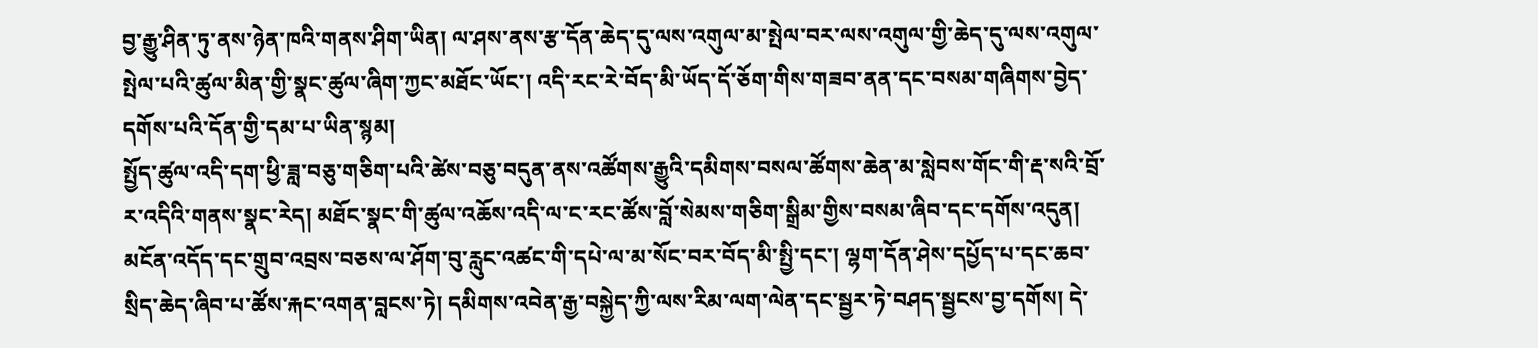བྱ་རྒྱུ་ཤིན་ཏུ་ནས་ཉེན་ཁའི་གནས་ཤིག་ཡིན། ལ་ཤས་ནས་རྩ་དོན་ཆེད་དུ་ལས་འགུལ་མ་སྤེལ་བར་ལས་འགུལ་གྱི་ཆེད་དུ་ལས་འགུལ་སྤེལ་པའི་ཚུལ་མིན་གྱི་སྣང་ཚུལ་ཞིག་ཀྱང་མཐོང་ཡོང་། འདི་རང་རེ་བོད་མི་ཡོད་དོ་ཅོག་གིས་གཟབ་ནན་དང་བསམ་གཞིགས་བྱེད་དགོས་པའི་དོན་གྱི་དམ་པ་ཡིན་སྙམ།
སྤྱོད་ཚུལ་འདི་དག་ཕྱི་ཟླ་བཅུ་གཅིག་པའི་ཚེས་བཅུ་བདུན་ནས་འཚོགས་རྒྱུའི་དམིགས་བསལ་ཚོགས་ཆེན་མ་སླེབས་གོང་གི་རྡ་སའི་བྲོ་ར་འདིའི་གནས་སྣང་རེད། མཐོང་སྣང་གི་ཚུལ་འཆོས་འདི་ལ་ང་རང་ཚོས་བློ་སེམས་གཅིག་སྒྲིམ་གྱིས་བསམ་ཞིབ་དང་དགོས་འདུན། མངོན་འདོད་དང་གྲུབ་འབྲས་བཅས་ལ་ཤོག་བུ་རླུང་འཚང་གི་དཔེ་ལ་མ་སོང་བར་བོད་མི་སྤྱི་དང་། ལྷག་དོན་ཤེས་དཔྱོད་པ་དང་ཆབ་སྲིད་ཆེད་ཞིབ་པ་ཚོས་རྐང་འགན་བླངས་ཏེ། དམིགས་འབེན་རྒྱ་བསྐྱེད་ཀྱི་ལས་རིམ་ལག་ལེན་དང་སྦྱར་ཏེ་བཤད་སྦྱངས་བྱ་དགོས། དེ་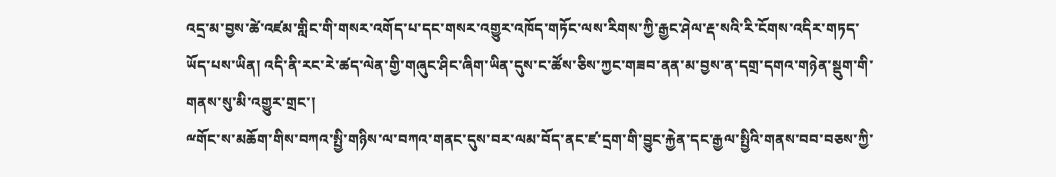འདྲ་མ་བྱས་ཚེ་འཛམ་གླིང་གི་གསར་འགོད་པ་དང་གསར་འགྱུར་འཁོད་གཏོང་ལས་རིགས་ཀྱི་རྒྱང་ཤེལ་རྡ་སའི་རི་ངོགས་འདིར་གཏད་ཡོད་པས་ཡིན། འདི་ནི་རང་རེ་ཚད་ལེན་གྱི་གཞུང་ཤིང་ཞིག་ཡིན་དུས་ང་ཚོས་ཅིས་ཀྱང་གཟབ་ནན་མ་བྱས་ན་དགྲ་དགའ་གཉེན་སྡུག་གི་གནས་སུ་མི་འགྱུར་གྲང་།
ྋགོང་ས་མཆོག་གིས་བཀའ་སྤྱི་གཉིས་ལ་བཀའ་གནང་དུས་བར་ལམ་བོད་ནང་ཛ་དྲག་གི་བྱུང་རྐྱེན་དང་རྒྱལ་སྤྱིའི་གནས་བབ་བཅས་ཀྱི་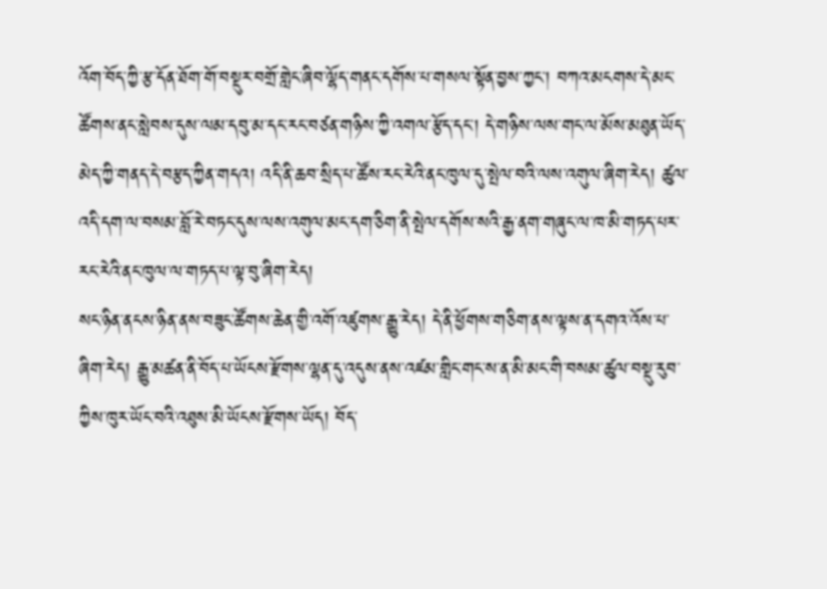འོག་བོད་ཀྱི་རྩ་དོན་ཐོག་གོ་བསྡུར་བགྲོ་གླེང་ཞིབ་ལྷོད་གནང་དགོས་པ་གསལ་སྟོན་བྱས་ཀྱང་། བཀའ་མངགས་དེ་མང་ཚོགས་ནང་སླེབས་དུས་ལམ་དབུ་མ་དང་རང་བཙན་གཉིས་ཀྱི་འགལ་རྩོད་དང་། དེ་གཉིས་ལས་གང་ལ་མོས་མཐུན་ཡོད་མེད་ཀྱི་གནད་དེ་བརྩད་ཀྱིན་གདའ། འདི་ནི་ཆབ་སྲིད་པ་ཚོས་རང་རེའི་ནང་ཁུལ་དུ་སྤེལ་བའི་ལས་འགུལ་ཞིག་རེད། ཚུལ་འདི་དག་ལ་བསམ་བློ་རེ་བཏང་དུས་ལས་འགུལ་མང་དག་ཅིག་ནི་སྤེལ་དགོས་སའི་རྒྱ་ནག་གཞུང་ལ་ཁ་མི་གཏད་པར་རང་རེའི་ནང་ཁུལ་ལ་གཏད་པ་ལྟ་བུ་ཞིག་རེད།
སང་ཉིན་ནངས་ཉིན་ནས་བཟུང་ཚོགས་ཆེན་གྱི་འགོ་འཛུགས་རྒྱུ་རེད། དེ་ནི་ཕྱོགས་གཅིག་ནས་ལྟས་ན་དགའ་འོས་པ་ཞིག་རེད། རྒྱུ་མཚན་ནི་བོད་པ་ཡོངས་རྫོགས་ལྷན་དུ་འདུས་ནས་འཛམ་གླིང་གང་ས་ན་མི་མང་གི་བསམ་ཚུལ་བསྡུ་རུབ་ཀྱིས་ཁུར་ཡོང་བའི་འཐུས་མི་ཡོངས་རྫོགས་ཡོད། བོད་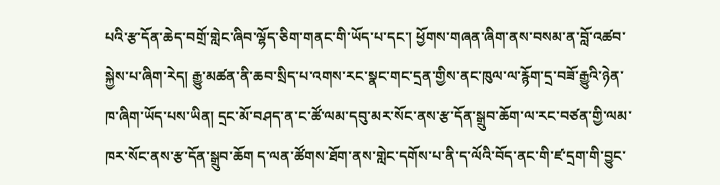པའི་རྩ་དོན་ཆེད་བགྲོ་གླེང་ཞིབ་ལྷོད་ཅིག་གནང་གི་ཡོད་པ་དང་། ཕྱོགས་གཞན་ཞིག་ནས་བསམ་ན་བློ་འཚབ་སྐྱེས་པ་ཞིག་རེད། རྒྱུ་མཚན་ནི་ཆབ་སྲིད་པ་འགས་རང་སྣང་གང་དྲན་གྱིས་ནང་ཁུལ་ལ་རྙོག་དྲ་བཟོ་རྒྱུའི་ཉེན་ཁ་ཞིག་ཡོད་པས་ཡིན། དྲང་མོ་བཤད་ན་ང་ཚོ་ལམ་དབུ་མར་སོང་ནས་རྩ་དོན་སྒྲུབ་ཆོག་ལ་རང་བཙན་གྱི་ལམ་ཁར་སོང་ནས་རྩ་དོན་སྒྲུབ་ཆོག ད་ལན་ཚོགས་ཐོག་ནས་གླེང་དགོས་པ་ནི་ད་ལོའི་བོད་ནང་གི་ཛ་དྲག་གི་བྱུང་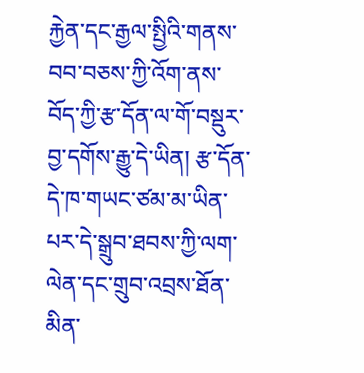རྐྱེན་དང་རྒྱལ་སྤྱིའི་གནས་བབ་བཅས་ཀྱི་འོག་ནས་བོད་ཀྱི་རྩ་དོན་ལ་གོ་བསྡུར་བྱ་དགོས་རྒྱུ་དེ་ཡིན། རྩ་དོན་དེ་ཁ་གཡང་ཙམ་མ་ཡིན་པར་དེ་སྒྲུབ་ཐབས་ཀྱི་ལག་ལེན་དང་གྲུབ་འབྲས་ཐོན་མིན་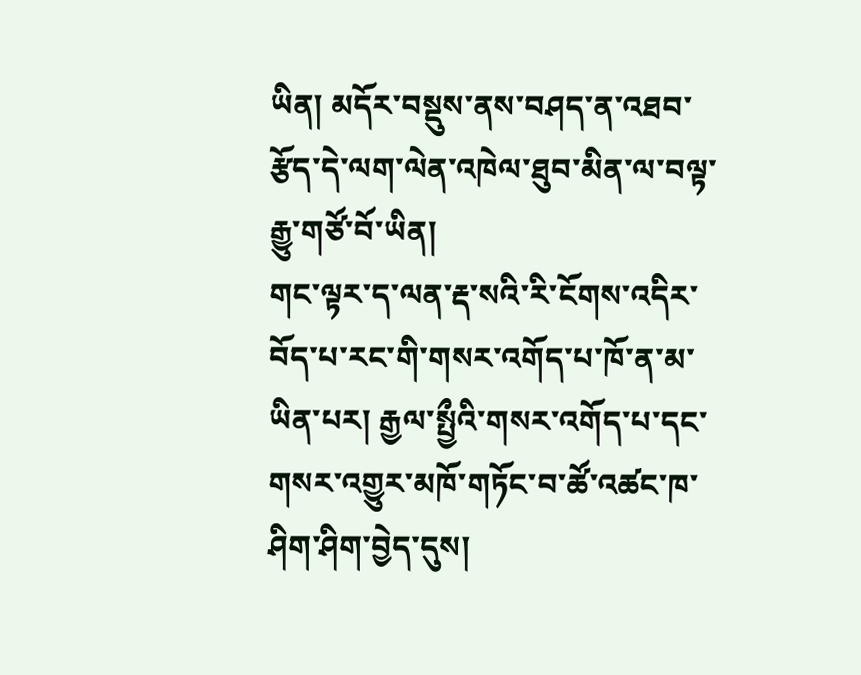ཡིན། མདོར་བསྡུས་ནས་བཤད་ན་འཐབ་རྩོད་དེ་ལག་ལེན་འཁེལ་ཐུབ་མིན་ལ་བལྟ་རྒྱུ་གཙོ་བོ་ཡིན།
གང་ལྟར་ད་ལན་རྡ་སའི་རི་ངོགས་འདིར་བོད་པ་རང་གི་གསར་འགོད་པ་ཁོ་ན་མ་ཡིན་པར། རྒྱལ་སྤྱྀའི་གསར་འགོད་པ་དང་གསར་འགྱུར་མཁོ་གཏོང་བ་ཚོ་འཚང་ཁ་ཤིག་ཤིག་བྱེད་དུས།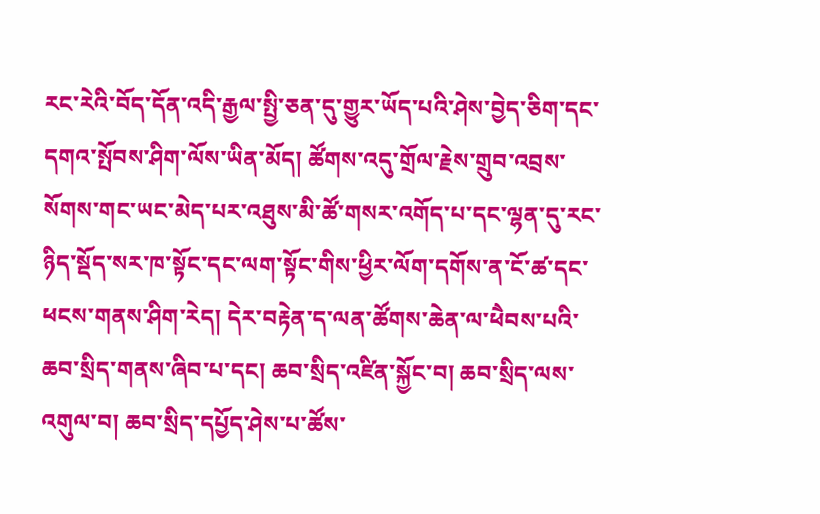རང་རེའི་བོད་དོན་འདི་རྒྱལ་སྤྱི་ཅན་དུ་གྱུར་ཡོད་པའི་ཤེས་བྱེད་ཅིག་དང་དགའ་སྤོབས་ཤིག་ལོས་ཡིན་མོད། ཚོགས་འདུ་གྲོལ་རྗེས་གྲུབ་འབྲས་སོགས་གང་ཡང་མེད་པར་འཐུས་མི་ཚོ་གསར་འགོད་པ་དང་ལྷན་དུ་རང་ཉིད་སྡོད་སར་ཁ་སྟོང་དང་ལག་སྟོང་གིས་ཕྱིར་ལོག་དགོས་ན་ངོ་ཚ་དང་ཕངས་གནས་ཤིག་རེད། དེར་བརྟེན་ད་ལན་ཚོགས་ཆེན་ལ་ཕཻབས་པའི་ཆབ་སྲིད་གནས་ཞིབ་པ་དང། ཆབ་སྲིད་འཛིན་སྐྱོང་བ། ཆབ་སྲིད་ལས་འགུལ་བ། ཆབ་སྲིད་དཔྱོད་ཤེས་པ་ཚོས་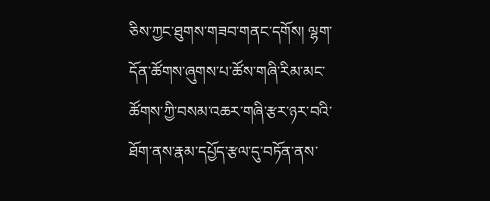ཅིས་ཀྱང་ཐུགས་གཟབ་གནང་དགོས། ལྷག་དོན་ཚོགས་ཞུགས་པ་ཚོས་གཞི་རིམ་མང་ཚོགས་ཀྱི་བསམ་འཆར་གཞི་རྩར་ཉར་བའི་ཐོག་ནས་རྣམ་དཔྱོད་རྩལ་དུ་བཏོན་ནས་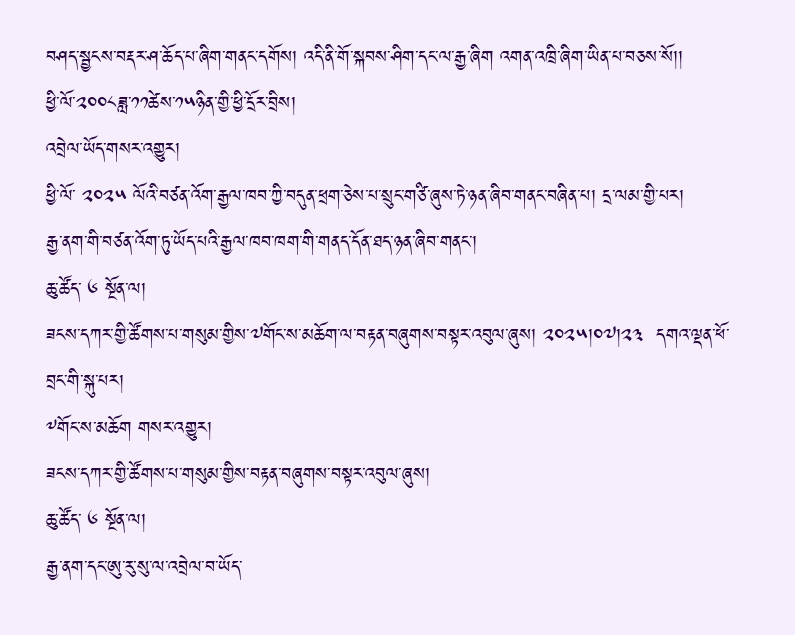བཤད་སྦྱངས་བརྡར་ཤ་ཆོད་པ་ཞིག་གནང་དགོས། འདི་ནི་གོ་སྐབས་ཤིག་དང་ལ་རྒྱ་ཞིག འགན་འཁྲི་ཞིག་ཡིན་པ་བཅས་སོ།།
ཕྱི་ལོ་༢༠༠༨ཟླ་༡༡ཚེས་༡༥ཉིན་གྱི་ཕྱི་དྲོར་བྲིས།
འབྲེལ་ཡོད་གསར་འགྱུར།
ཕྱི་ལོ་ ༢༠༢༥ ལོའི་བཙན་འོག་རྒྱལ་ཁབ་ཀྱི་བདུན་ཕྲག་ཅེས་པ་སྲུང་གཙི་ཞུས་ཏེ་ཉན་ཞིབ་གནང་བཞིན་པ། དྲ་ལམ་གྱི་པར།
རྒྱ་ནག་གི་བཙན་འོག་ཏུ་ཡོད་པའི་རྒྱལ་ཁབ་ཁག་གི་གནད་དོན་ཐད་ཉན་ཞིབ་གནང་།
ཆུ་ཚོད་ ༦ སྔོན་ལ།
ཟངས་དཀར་གྱི་ཚོགས་པ་གསུམ་གྱིས་༧གོང་ས་མཆོག་ལ་བརྟན་བཞུགས་བསྟར་འབུལ་ཞུས། ༢༠༢༥།༠༧།༢༣  དགའ་ལྡན་ཕོ་བྲང་གི་སྐུ་པར།
༸གོང་ས་མཆོག གསར་འགྱུར།
ཟངས་དཀར་གྱི་ཚོགས་པ་གསུམ་གྱིས་བརྟན་བཞུགས་བསྟར་འབུལ་ཞུས།
ཆུ་ཚོད་ ༦ སྔོན་ལ།
རྒྱ་ནག་དང་ཨུ་རུ་སུ་ལ་འབྲེལ་བ་ཡོད་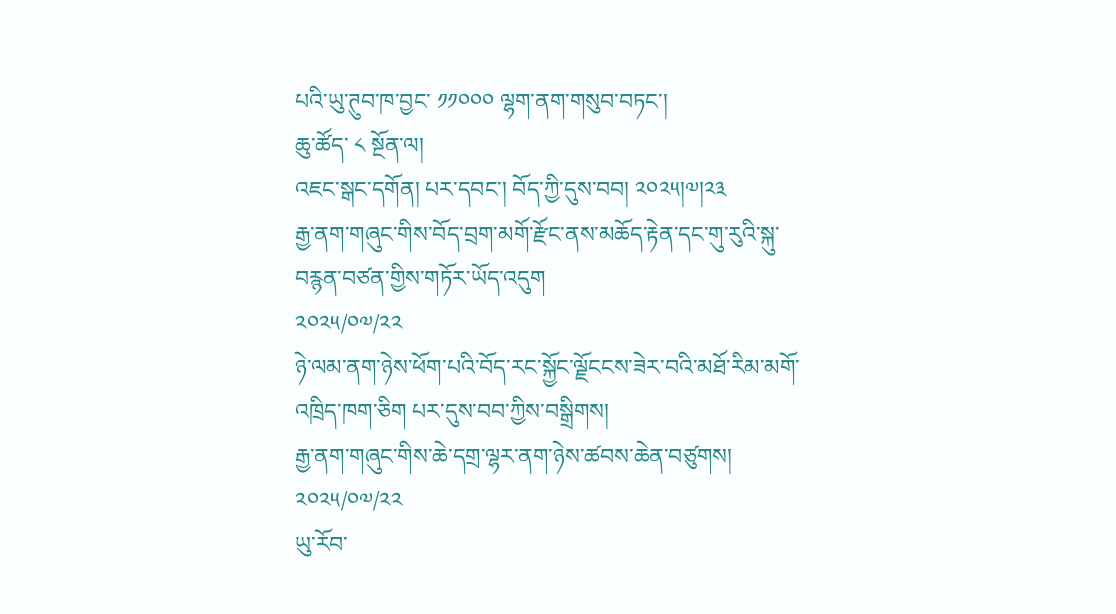པའི་ཡུ་ཊུབ་ཁ་བྱང་ ༡༡༠༠༠ ལྷག་ནག་གསུབ་བཏང་།
ཆུ་ཚོད་ ༨ སྔོན་ལ།
འཇང་སྒང་དགོན། པར་དབང་། བོད་ཀྱི་དུས་བབ། ༢༠༢༥།༧།༢༣
རྒྱ་ནག་གཞུང་གིས་བོད་བྲག་མགོ་རྫོང་ནས་མཆོད་རྟེན་དང་གུ་རུའི་སྐུ་བརྙན་བཙན་གྱིས་གཏོར་ཡོད་འདུག
༢༠༢༥/༠༧/༢༢
ཉེ་ལམ་ནག་ཉེས་ཕོག་པའི་བོད་རང་སྐྱོང་ལྗོངངས་ཟེར་བའི་མཐོ་རིམ་མགོ་འཁྲིད་ཁག་ཅིག པར་དུས་བབ་ཀྱིས་བསྒྲིགས།
རྒྱ་ནག་གཞུང་གིས་ཆེ་དགྲ་ལྷར་ནག་ཉེས་ཚབས་ཆེན་བཙུགས།
༢༠༢༥/༠༧/༢༢
ཡུ་རོབ་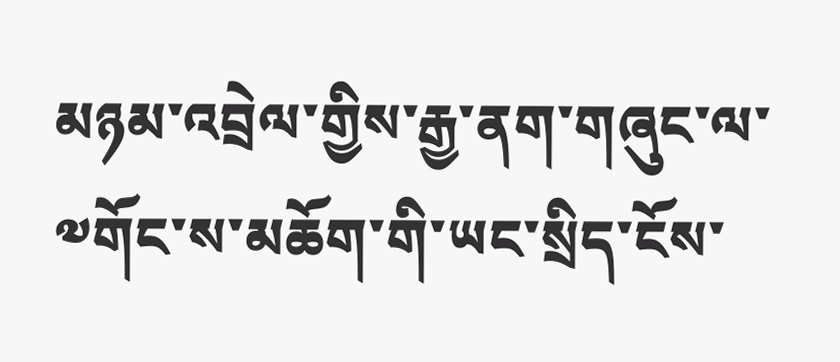མཉམ་འབྲེལ་གྱིས་རྒྱ་ནག་གཞུང་ལ་༧གོང་ས་མཆོག་གི་ཡང་སྲིད་ངོས་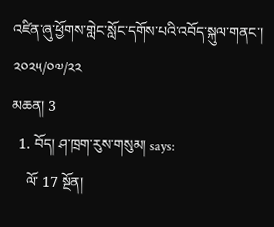འཛིན་ཞུ་ཕྱོགས་གླེང་སློང་དགོས་པའི་འབོད་སྐུལ་གནང་།
༢༠༢༥/༠༧/༢༢
མཆན། 3
  1. བོད། ཤ་ཁྲག་རུས་གསུམ། says:
    ལོ་ 17 སྔོན།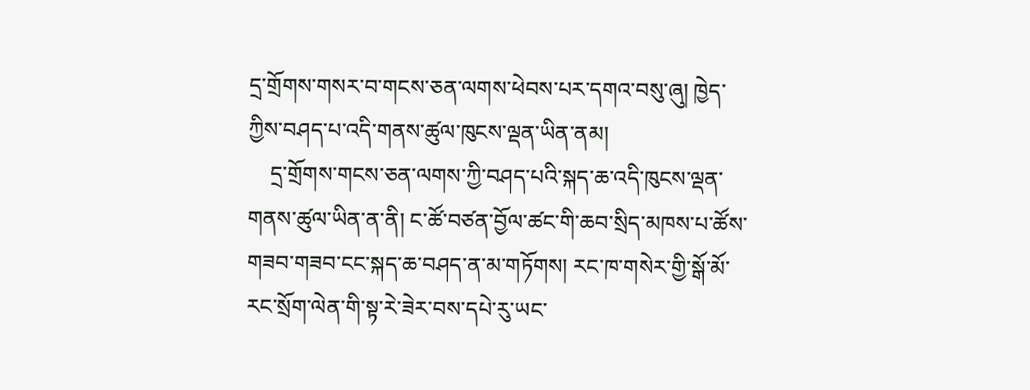དྲ་གྲོགས་གསར་བ་གངས་ཅན་ལགས་ཕེབས་པར་དགའ་བསུ་ཞུ། ཁྱེད་ཀྱིས་བཤད་པ་འདི་གནས་ཚུལ་ཁུངས་ལྡན་ཡིན་ནམ།
    དྲ་གྲོགས་གངས་ཅན་ལགས་ཀྱི་བཤད་པའི་སྐད་ཆ་འདི་ཁུངས་ལྡན་གནས་ཚུལ་ཡིན་ན་ནི། ང་ཚོ་བཙན་བྱོལ་ཚང་གི་ཆབ་སྲིད་མཁས་པ་ཚོས་གཟབ་གཟབ་ངང་སྐད་ཆ་བཤད་ན་མ་གཏོགས། རང་ཁ་གསེར་གྱི་སྒོ་མོ་རང་སྲོག་ལེན་གི་སྟ་རེ་ཟེར་བས་དཔེ་རུ་ཡང་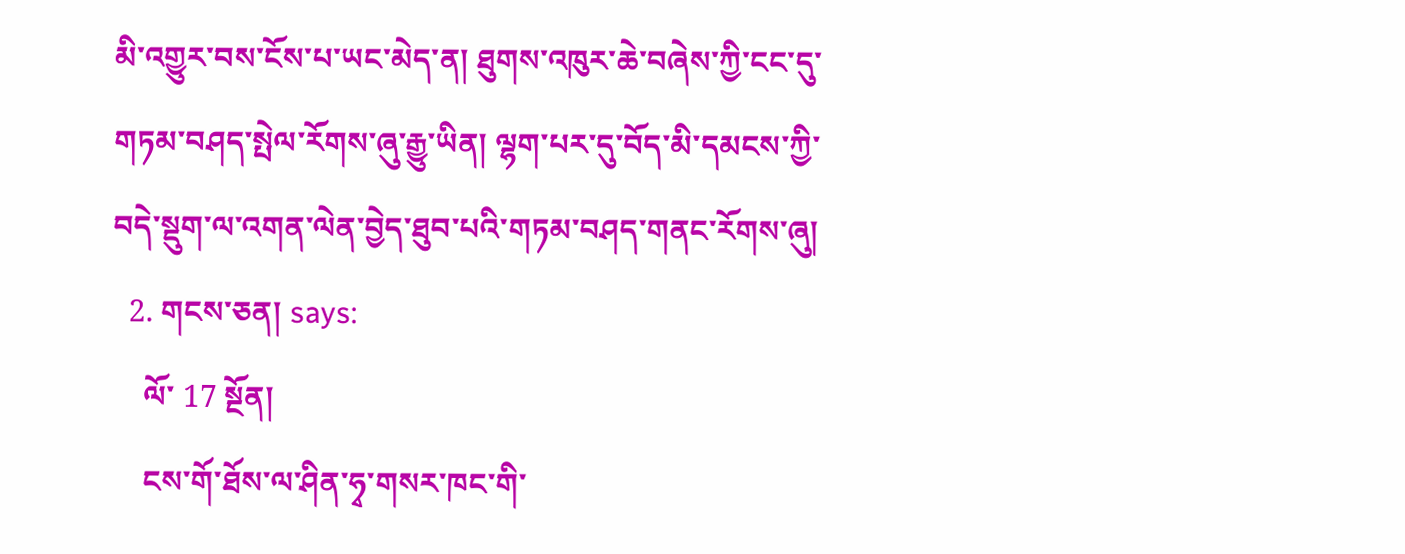མི་འགྱུར་བས་ངོས་པ་ཡང་མེད་ན། ཐུགས་འཁུར་ཆེ་བཞེས་ཀྱི་ངང་དུ་གཏམ་བཤད་སྤེལ་རོགས་ཞུ་རྒྱུ་ཡིན། ལྷག་པར་དུ་བོད་མི་དམངས་ཀྱི་བདེ་སྡུག་ལ་འགན་ལེན་བྱེད་ཐུབ་པའི་གཏམ་བཤད་གནང་རོགས་ཞུ།
  2. གངས་ཅན། says:
    ལོ་ 17 སྔོན།
    ངས་གོ་ཐོས་ལ་ཤིན་ཧྭ་གསར་ཁང་གི་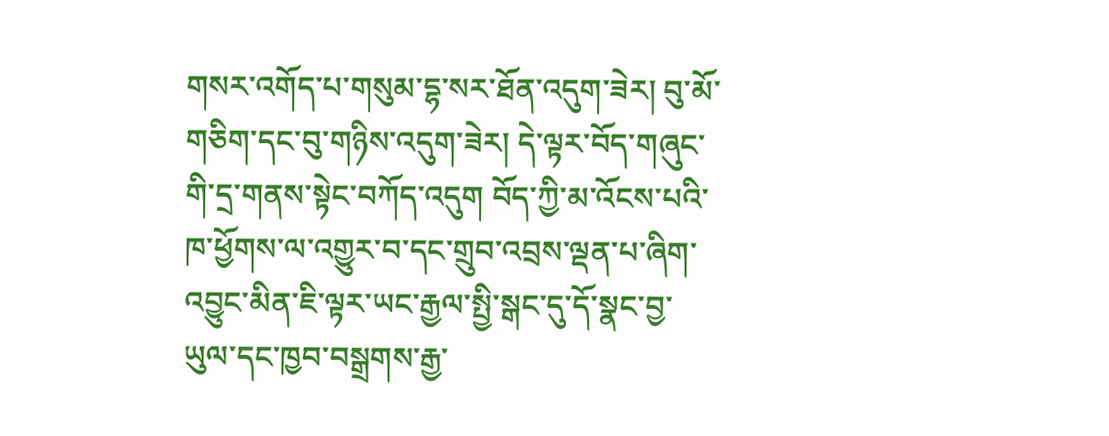གསར་འགོད་པ་གསུམ་དྷ་སར་ཐོན་འདུག་ཟེར། བུ་མོ་གཅིག་དང་བུ་གཉིས་འདུག་ཟེར། དེ་ལྟར་བོད་གཞུང་གི་དྲ་གནས་སྟེང་བཀོད་འདུག བོད་ཀྱི་མ་འོངས་པའི་ཁ་ཕྱོགས་ལ་འགྱུར་བ་དང་གྲུབ་འབྲས་ལྡན་པ་ཞིག་འབྱུང་མིན་ཇི་ལྟར་ཡང་རྒྱལ་སྤྱི་སྒང་དུ་དོ་སྣང་བྱ་ཡུལ་དང་ཁྱབ་བསྒྲགས་རྒྱ་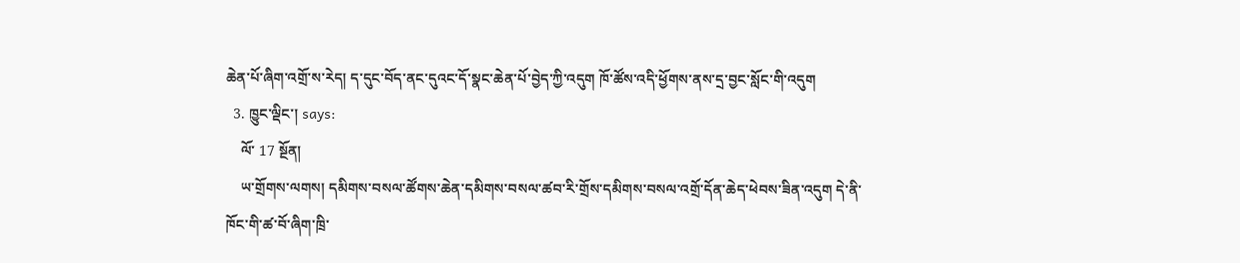ཆེན་པོ་ཞིག་འགྲོ་ས་རེད། ད་དུང་བོད་ནང་དུའང་དོ་སྣང་ཆེན་པོ་བྱེད་ཀྱི་འདུག ཁོ་ཚོས་འདི་ཕྱོགས་ནས་དྲ་བྱང་སློང་གི་འདུག
  3. ཁྱུང་ལྡིང་། says:
    ལོ་ 17 སྔོན།
    ཡ་གྲོགས་ལགས། དམིགས་བསལ་ཚོགས་ཆེན་དམིགས་བསལ་ཚབ་རི་གྲོས་དམིགས་བསལ་འགྲོ་དོན་ཆེད་ཕེབས་ཟིན་འདུག དེ་ནི་ཁོང་གི་ཚ་བོ་ཞིག་ཁྲི་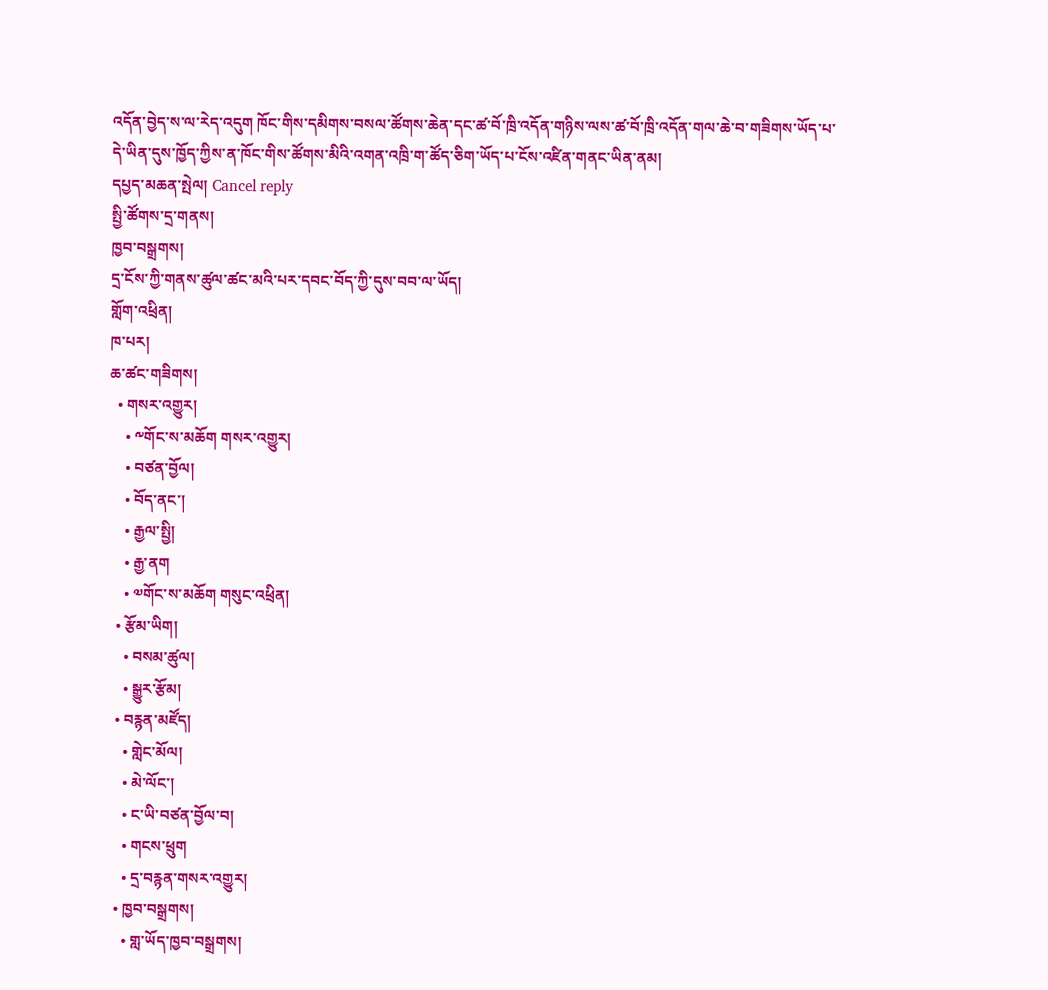འདོན་བྱེད་ས་ལ་རེད་འདུག ཁོང་གིས་དམིགས་བསལ་ཚོགས་ཆེན་དང་ཚ་བོ་ཁྲི་འདོན་གཉིས་ལས་ཚ་བོ་ཁྲི་འདོན་གལ་ཆེ་བ་གཟིགས་ཡོད་པ་ དེ་ཡིན་དུས་ཁྱོད་ཀྱིས་ན་ཁོང་གིས་ཚོགས་མིའི་འགན་འཁྲི་ག་ཚོད་ཅིག་ཡོད་པ་ངོས་འཛིན་གནང་ཡིན་ནམ།
དཔྱད་མཆན་སྤེལ། Cancel reply
སྤྱི་ཚོགས་དྲ་གནས།
ཁྱབ་བསྒྲགས།
དྲ་ངོས་ཀྱི་གནས་ཚུལ་ཚང་མའི་པར་དབང་བོད་ཀྱི་དུས་བབ་ལ་ཡོད།
གློག་འཕྲིན།
ཁ་པར།
ཆ་ཚང་གཟིགས།
  • གསར་འགྱུར།
    • ༸གོང་ས་མཆོག གསར་འགྱུར།
    • བཙན་བྱོལ།
    • བོད་ནང་།
    • རྒྱལ་སྤྱི།
    • རྒྱ་ནག
    • ༧གོང་ས་མཆོག གསུང་འཕྲིན།
  • རྩོམ་ཡིག།
    • བསམ་ཚུལ།
    • སྒྱུར་རྩོམ།
  • བརྙན་མཛོད།
    • གླེང་མོལ།
    • མེ་ལོང་།
    • ང་ཡི་བཙན་བྱོལ་བ།
    • གངས་ཕྲུག
    • དྲ་བརྙན་གསར་འགྱུར།
  • ཁྱབ་བསྒྲགས།
    • གླ་ཡོད་ཁྱབ་བསྒྲགས།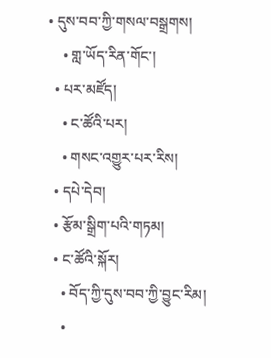• དུས་བབ་ཀྱི་གསལ་བསྒྲགས།
    • གླ་ཡོད་རིན་གོང་།
  • པར་མཛོད།
    • ང་ཚོའི་པར།
    • གསང་འགྱུར་པར་རིས།
  • དཔེ་དེབ།
  • རྩོམ་སྒྲིག་པའི་གཏམ།
  • ང་ཚོའི་སྐོར།
    • བོད་ཀྱི་དུས་བབ་ཀྱི་བྱུང་རིམ།
    •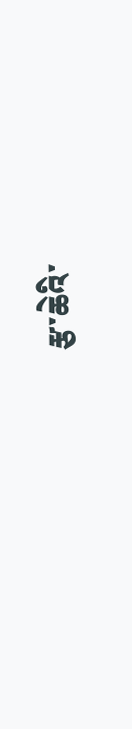རྩ་ཆེའི་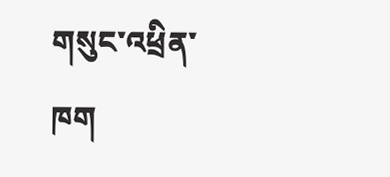གསུང་འཕྲིན་ཁག